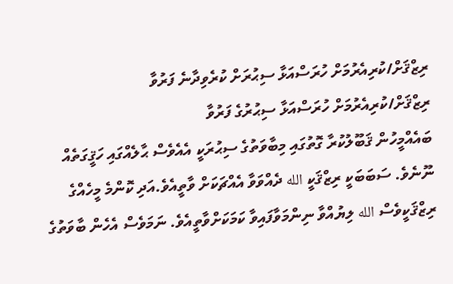ރިޒްޤަށް/ކުރިއެރުމަށް ހުރަސްއަޅާ ސިޙުރަށް ކުރެވިދާނެ ފަރުވާ
ރިޒްޤަށް/ކުރިއެރުމަށް ހުރަސްއަޅާ ސިޙުރުގެ ފަރުވާ
ބައެއްމީހުން ޤަބޫލުކުރާ ގޮތުގައި މިބާވަތުގެ ސިޙުރަކީ އެއެވެސް ޙާލެއްގައި ހަޤީގަތެއް ނޫނެވެ. ސަބަބަކީ ރިޒްޤަކީ الله ދެއްވަވާ އެއްޗަކަށް ވާތީއެވެ.އަދި ކޮންމެ މީހެއްގެ ރިޒްޤަކީވެސް الله ލިޔުއްވާ ނިންމަވާފައިވާ ކަމަކަށްވާތީއެވެ. ނަމަވެސް އެހެން ބާވަތުގެ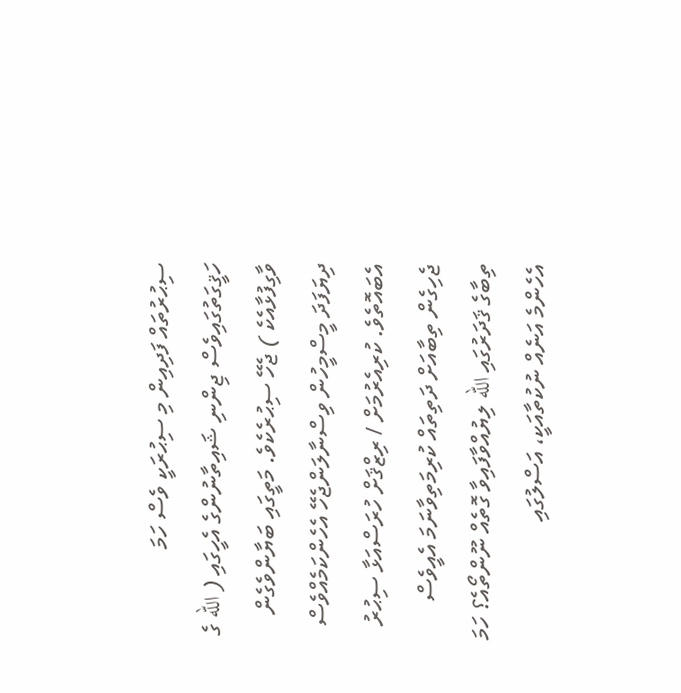ސިޙުރުތައް ފަދިއިން މި ސިޙުރަކީ ވެސް ހަމަ ހަޤީގަތުގައިވެސް ޖިންނި ޝައިތާނުންގެ އެހީގައި ( الله ގެ ވާގިފުޅާއެކެ ) ޖެހޭ ސިޙުރެކެވެ. މަތީގައި ބަޔާންވެގެން ދިޔަފަދަ މީސްމީހުން ވިސްނާލަންޖެހޭ އެހެންކަމެއްވެސް އެބައޮތެވެ. ކުރިއެރުމަށް / ރިޒްޤަށް ހުރަސްއަޅާ ސިޙުރު ޖެހިގެން ތިބާއަށް ދަތިތައް ކުރިމަތިވާނަމަ އެއީވެސް ތިބާގެ ޤަދަރުގައި الله ލިޔުއްވާފައިވާ ގޮތެއް ނޫންތޯއެ؟ ހަމަ އެހެންމެ އަނެއް ނުކުތާއަކީ، އަސްލުގައި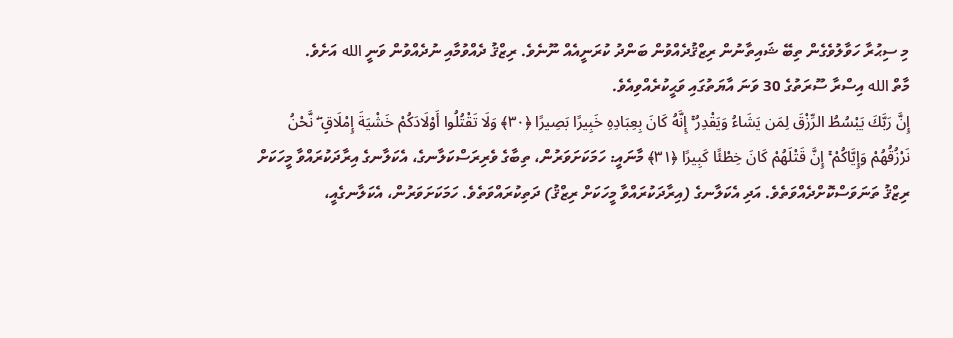މި ސިޙުރާ ހަވާލުވެގެން ތިބޭ ޝައިތާނުން ރިޒްޤުދެއްވުން ބަންދު ކުރަނީއެއް ނޫނެވެ. ރިޒްޤު ދެއްވުމާއި ނުދެއްވުން ވަނީ الله އަށެވެ.
މާތް الله އިސްރާ ސޫރަތުގެ 30 ވަނަ އާޔަތުގައި ވަޙީކުރެއްވިއެވެ.
إِنَّ رَبَّكَ يَبْسُطُ الرِّزْقَ لِمَن يَشَاءُ وَيَقْدِرُ ۚ إِنَّهُ كَانَ بِعِبَادِهِ خَبِيرًا بَصِيرًا ﴿٣٠﴾ وَلَا تَقْتُلُوا أَوْلَادَكُمْ خَشْيَةَ إِمْلَاقٍ ۖ نَّحْنُ نَرْزُقُهُمْ وَإِيَّاكُمْ ۚ إِنَّ قَتْلَهُمْ كَانَ خِطْئًا كَبِيرًا ﴿٣١﴾ މާނައީ: ހަމަކަށަވަރުން، ތިބާގެ ވެރިރަސްކަލާނގެ، އެކަލާނގެ އިރާދަކުރައްވާ މީހަކަށް ރިޒްޤު ތަނަވަސްކޮށްދެއްވަތެވެ. އަދި އެކަލާނގެ (އިރާދަކުރައްވާ މީހަކަށް ރިޒްޤު) ދަތިކުރައްވަތެވެ. ހަމަކަށަވަރުން، އެކަލާނގެއީ،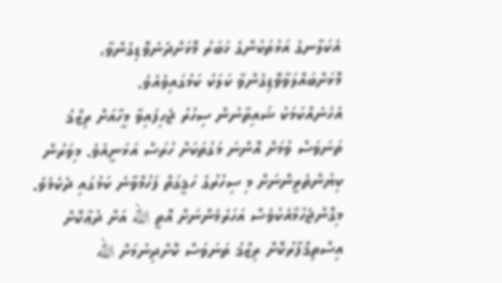އެކަލާނގެ އަޅުތަކުންގެ ޚަބަރު މޮޅަށްދެނެވޮޑިގެންވާ، މޮޅަށްބައްލަވާވޮޑިގެންވާ ކަލަކު ކަމުގައިވެއެވެ.
އެހެނެއްކަމަކު ޝައިތާނުން ސިހުރު ޖެހިފައިވާ މީހާއަށް ރިޒްޤު ތަނަވަސް ވުމަށް އޮންނަ މަގުތަކަށް ހުރަސް އަޅަނީއެވެ. މިވަރުން ކިޔުންތެރީންނަށް މި ސިހުރުގެ ހަޤީގަތް ފަހުމްވާނެ ކަމުގައި ދެކެމެވެ.
މިގޮންޖެހުމާއެކުވެސް އަހަރެމެންނަށް އޮތީ الله އަށް ދުޢާކޮށް އިސްތިޤްފާރުކޮށް ރިޒްޤު ތަނަވަސް ކޮށްދިނުމަށް الله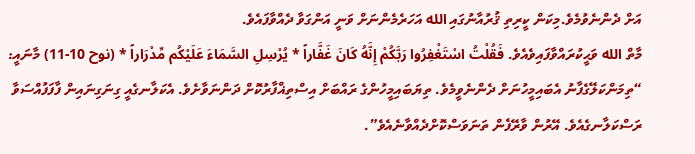އަށް ދެންނެވުމެވެ.މިކަން ކީރިތި ޤުރުއާނުގައި الله އަހަރެމެންނަށް ވަނީ އަންގަވާ ދެއްވާފައެވެ.
މާތް الله ވަޙީކުރައްވާފައިވެއެވެ. فَقُلْتُ اسْتَغْفِرُوا رَبَّكُمْ إِنَّهُ كَانَ غَفَّاراً * يُرْسِلِ السَّمَاءَ عَلَيْكُم مِّدْرَاراً * (نوح 10-11) މާނައީ: “ތިމަންކަލޭގެފާނު އެބައިމީހުނަށް ދެންނެވީމެވެ. ތިޔަބައިމީހުންގެ ރައްބަށް އިސްތިޣްފާރުކޮށް ދަންނަވާށެވެ. އެކަލާނގެއީ ގިނަގިނައިން ފާފަފުއްސަވާ ރަސްކަލާނގެއެވެ. އޭރުން ވާރޭފެން ތަނަވަސްކޮށްދެއްވާނެއެވެ”.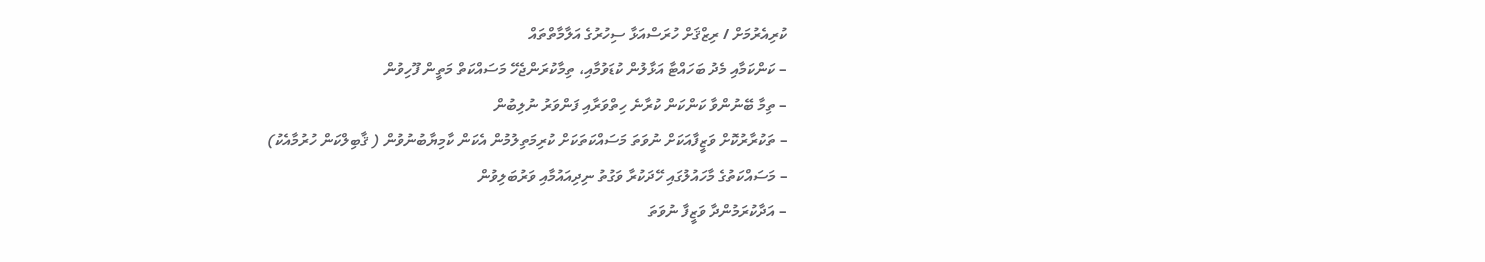ކުރިއެރުމަށް / ރިޒްޤަށް ހުރަސްއަޅާ ސިހުރުގެ އަލާމާތްތައް
– ކަންކަމާއި މެދު ބަހައްޓާ އަޅާލުން ކުޑަވުމާއި، ތިމާކުރަންޖެހޭ މަސައްކަތް މަތީން ފޫހިވުން
– ތިމާ ބޭނުންވާ ކަންކަން ކުރާނެ ހިތްވަރާއި ފަންވަރު ނުލިބުން
– ތަކުރާރުކޮށް ވަޒީފާއަކަށް ނުވަތަ މަސައްކަތަކަށް ކުރިމަތިލުމުން އެކަން ކާމިޔާބުނުވުން ( ޤާބިލްކަން ހުރުމާއެކު)
– މަސައްކަތުގެ މާހައުލުގައި ހޭދަކުރާ ވަގުތު ނިދިއައުމާއި ވަރުބަލިވުން
– އަދާކުރަމުންދާ ވަޒީފާ ނުވަތަ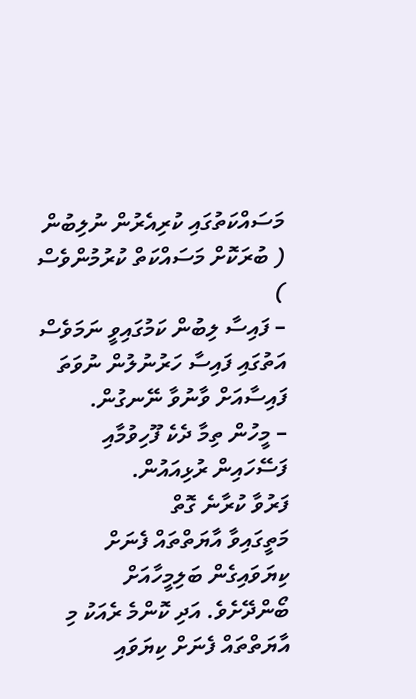މަސައްކަތުގައި ކުރިއެރުން ނުލިބުން ( ބުރަކޮށް މަސައްކަތް ކުރުމުންވެސް )
– ފައިސާ ލިބުން ކަމުގައިވީ ނަމަވެސް އަތުގައި ފައިސާ ހަރުނުލުން ނުވަތަ ފައިސާއަށް ވާނުވާ ނޭނގުން.
– މީހުން ތިމާ ދެކެ ފޫހިވުމާއި ފަސޭހައިން ރުޅިއައުން.
ފަރުވާ ކުރާނެ ގޮތް
މަތީގައިވާ އާޔަތްތައް ފެނަށް ކިޔަވައިގެން ބަލިމީހާއަށް ބޯންދޭށެވެ. އަދި ކޮންމެ ރެއަކު މި އާޔަތްތައް ފެނަށް ކިޔަވައި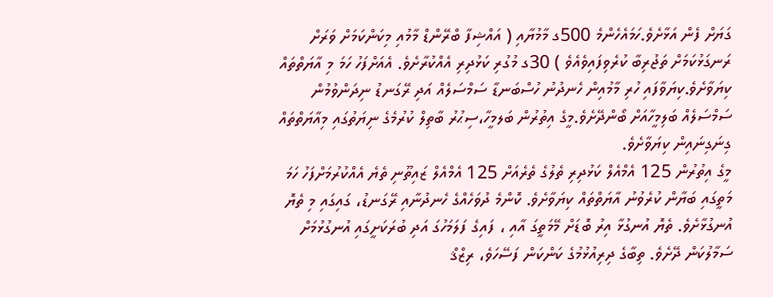ގަޔަށް ފެން އަޅާށެވެ.ހަމައެހެންމެ 500ގ މާމުޔާއި ( އައްޝިފާ ބްރޭންޑް މާމުއި މިކަންކަމަށް ވަރަށް ރަނގަޅުކަމަށް ތަޖުރިބާ ކުރެވިފައިވެއެވެ ) 30ގ މުގުރި ކަޅުދިރި އެއްކުރާށެވެ. އެއަށްފަހު ހަމަ މި އާޔަތްތައް ކިޔަވާށެވެ.ކިޔަވާފައި ހުރި މާމުއިން ހެނދުނު ހުސްބަނޑާ ސަމްސަލެއް އަދި ރޭގަނޑު ނިދަންވުމުން ސަމްސަލެއް ބަލިމީހާއަށް ބޯންދޭށެވެ.މީގެ އިތުރުން ބަލމީހާ،ސިޙުރު ބާތިލް ކުރުމެގެ ނިޔަތުގައި މިއާޔަތްތައް ގިނަގިނައިން ކިޔަވާށެވެ.
މީގެ އިތުރުން 125 އެމްއެލް ކަޅުދިރި ތެލުގެ ތެރެއަށް 125 އެމްއެލް ޒައިތޫނި ތެޔެ އެއްކުރުމަށްފަހު ހަމަ މަތީގައި ބަޔާން ކުރެވުނު އާޔަތްތައް ކިޔަވާށެވެ. ކޮންމެ ދުވަހެއްގެ ހެނދުނާއި ރޭގަނޑު، ގައިގައި މި ތެޔޮ އުނގުޅާށެވެ. ތެޔޮ އުނގުޅާ އިރު ބޮޑަށް މޭމަތީގަ އާއި ، ފައިގެ ފަލަމަހުގަ އަދި ބުރަކަށީގައި އުނގުޅުމަށް ސަމާލުކަން ދޭށެވެ. ތިބާގެ ދިރިއުޅުމުގެ ކަންކަން ފަސޭހަވެ، ރިޒްޤް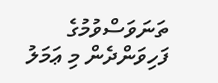ތަނަވަސްވުމުގެ ފަހިވަންދެން މި ޢަމަލު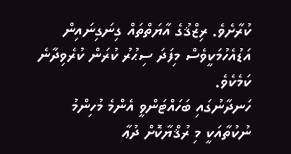ކުރާށެވެ. ރިޒްޤުގެ އާޔަތްތައް ގިނަގިނައިން އަޑުއެހުމަކީވެސް މިފަދަ ސިޙުރު ކުރަން ކުރެވިދާނެ ކަމެކެވެ.
ހަނދާނުގައި ބަހައްޓަންވީ އެންމެ މުހިންމު ނުކުތާއަކީ މި ރުޤްޔާކޮށް ދުޢާ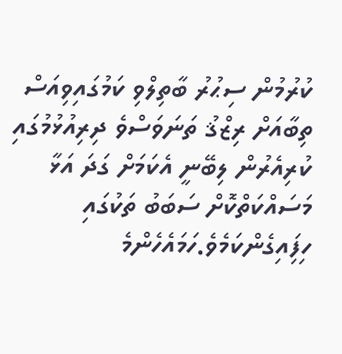ކުރުމުން ސިޙުރު ބާތިލްވި ކަމުގައިވިއަސް ތިބާއަށް ރިޒްޤު ތަނަވަސްވެ ދިރިއުޅުމުގައި ކުރިއެރުން ލިބޭނީ އެކަމަށް ގަދަ އަޅާ މަސައްކަތްކޮށް ސަބަބު ތަކުގައި ހިފަިއިގެންކަމެވެ.ހަމައެހެންމެ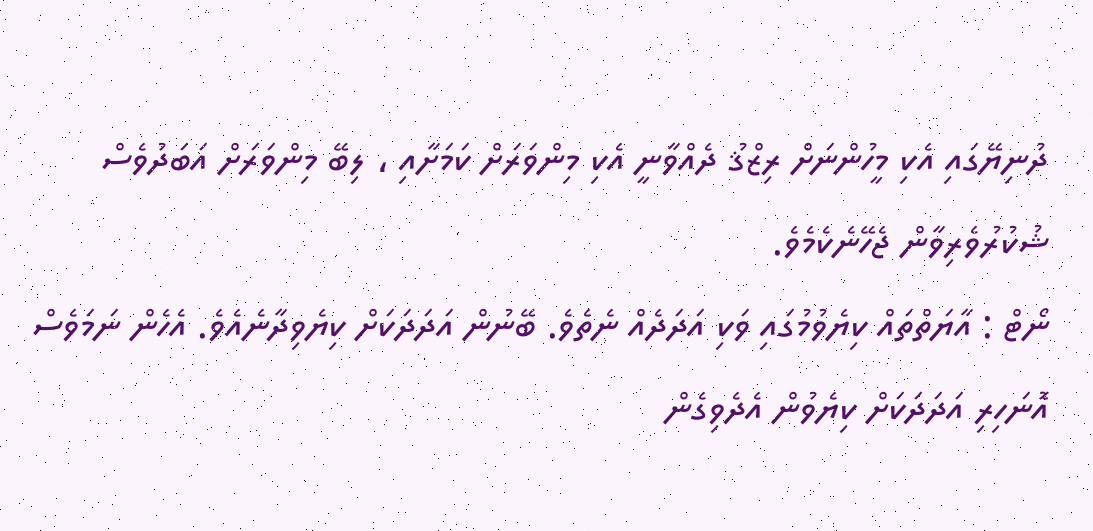ދުނިޔޭގައި އެކި މީހުންނަށް ރިޒްޤު ދެއްވާނީ އެކި މިންވަރަށް ކަމަށާއި ، ލިބޭ މިންވަރަށް އަބަދުވެސް ޝުކުރުވެރިވާން ޖެހޭނެކެމެވެ.
ނޯޓް : އާޔަތްތައް ކިޔެވުމުގައި ވަކި އަދަދެއް ނެތެވެ. ބޭނުން އަދަދަކަށް ކިޔެވިދާނެއެވެ. އެހެން ނަމަވެސް އޮނަހިރި އަދަދަކަށް ކިޔެވުން އެދެވިގެން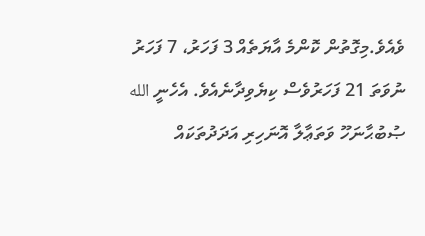ވެއެވެ.މިގޮތުން ކޮންމެ އާޔަތެއް 3 ފަހަރު، 7 ފަހަރު ނުވަތަ 21 ފަހަރުވެސް ކިޔެވިދާނެއެވެ. އެހެނީ الله ޞުބުޙާނަހޫ ވަތަޢާލާ އޮނަހިރި އަދަދުތަކައް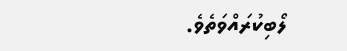ލޯބިކުރައްވަތެވެ.